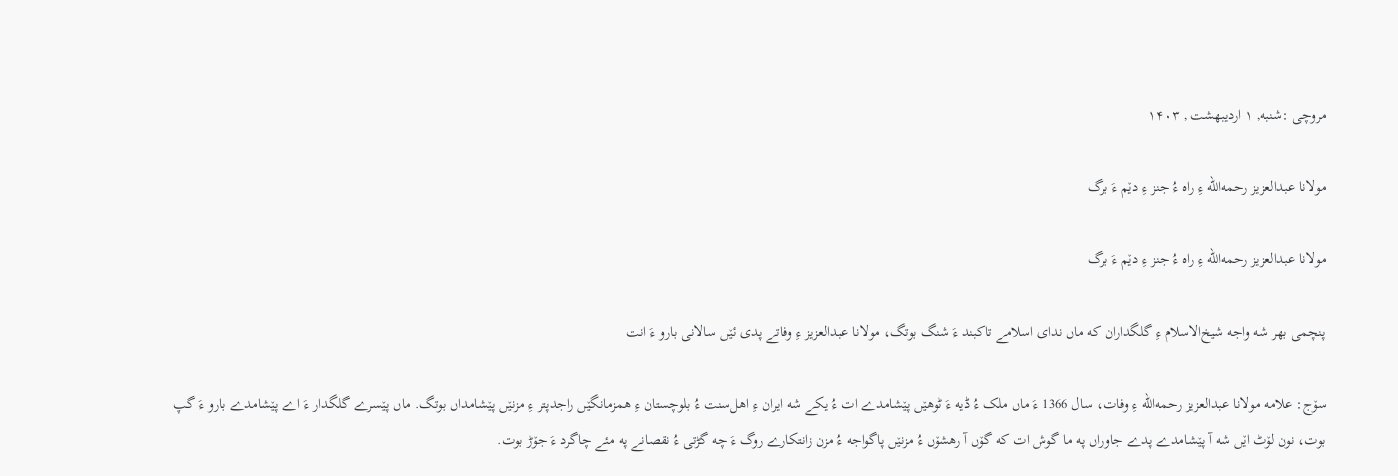مروچی :شنبه, ۱ اردیبهشت , ۱۴۰۳

مولانا عبدالعزیز رحمه‌الله ءِ راه ءُ جنز ءِ دێم ءَ برگ

مولانا عبدالعزیز رحمه‌الله ءِ راه ءُ جنز ءِ دێم ءَ برگ

پنچمی بهر شه واجه شیخ‌الاسلام ءِ گلگداران که ماں ندای اسلامے تاکبند ءَ شنگ بوتگ، مولانا عبدالعزیز ءِ وفاتے پدی ئێں سالانی بارو ءَ انت

سۆج: علامه مولانا عبدالعزیز رحمه‌الله ءِ وفات، سال 1366 ءَ ماں ملک ءُ ڈیه ءَ ٹوهێں پێشامدے ات ءُ یکے شه ایران ءِ اهل‌سنت ءُ بلوچستان ءِ همزمانگێں راجدپتر ءِ مزنێں پێشامداں بوتگ. ماں پێسرے گلگدار ءَ اے پێشامدے بارو ءَ گپ بوت، نون لۆٹ اێں شه آ پێشامدے پدے جاوراں په ما گوش ات که گۆں آ رهشۆں ءُ مزنێں پاگواجه ءُ مزن زانتکارے روگ ءَ چه گڑتی ءُ نقصانے په مئے چاگرد ءَ جۆڑ بوت.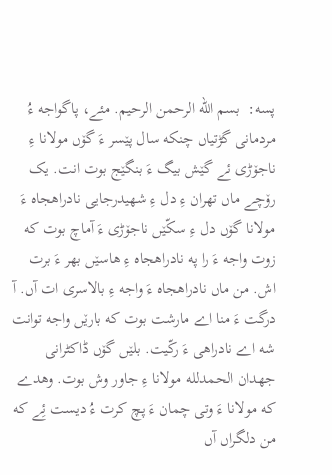پسه:  بسم الله الرحمن الرحیم. مئے، پاگواجه ءُ مردمانی گڑتیاں چنکه سال پێسر ءَ گۆں مولانا ءِ ناجۆڑی ئے گێش بیگ ءَ بنگێج بوت انت. یک رۆچے ماں تهران ءِ دل ءِ شهیدرجایی نادراهجاه ءَ مولانا گۆں دل ءِ سکّێں ناجۆڑی ءَ آماچ بوت که زوت واجه ءَ را په نادراهجاه ءِ هاسێں بهر ءَ برت اش. من ماں نادراهجاه ءَ واجه ءِ بالاسری ات آں. آ درگت ءَ منا اے مارشت بوت که بارێں واجه توانت شه اے نادراهی ءَ رکّیت. بلێں گۆں ڈاکٹرانی جهدان الحمدلله مولانا ءِ جاور وش بوت. وهدے که مولانا ءَ وتی چمان ءَ پچ کرت ءُ دیست ئِے که من دلگراں آں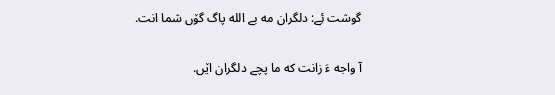گوشت ئِے: دلگران مه بے الله پاگ گۆں شما انت.

آ واجه ءَ زانت که ما پچے دلگران اێں.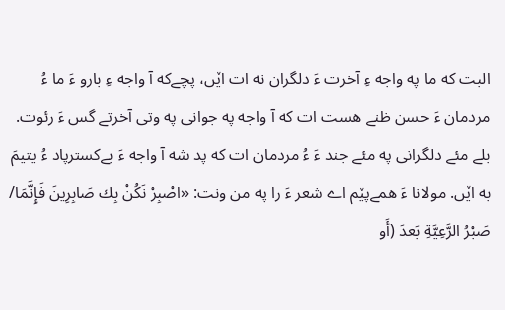البت که ما په واجه ءِ آخرت ءَ دلگران نه ات اێں، پچےکه آ واجه ءِ بارو ءَ ما ءُ مردمان ءَ حسن ظنے هست ات که آ واجه په جوانی په وتی آخرتے گس ءَ رئوت. بلے مئے دلگرانی په مئے جند ءَ ءُ مردمان ات که پد شه آ واجه ءَ بےکسترپاد ءُ یتیمَ به اێں. مولانا ءَ همےپێم اے شعر ءَ را په من ونت: «اصْبِرْ نَكُنْ بِك صَابِرِينَ فَإِنَّمَا/ صَبْرُ الرَّعِيَّةِ بَعدَ (أَو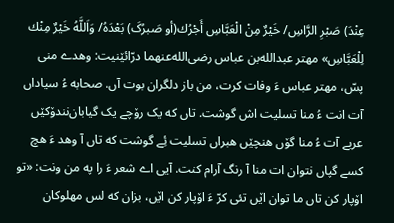عِنْدَ) صَبْرِ الرَّاسِ/ خَيْرٌ مِنْ الْعَبَّاسِ أَجْرُك(أو صَبرُکَ) بَعْدَهُ/ وَاَللَّهُ خَيْرٌ مِنْك لِلْعَبَّاسِ» مهتر عبدالله‌بن عباس رضی‌الله‌عنهما درّائێنیت: وهدے منی پسّ، مهتر عباس ءَ وفات کرت، من باز دلگران بوت آں. صحابه ءُ سیاداں آت انت ءُ منا تسلیت اش گوشت. تاں که یک رۆچے یک گیابان‌نندۆکێں عربے آت ءُ منا گۆں هنچێں هبراں تسلیت ئِے گوشت که تاں آ وهد ءَ هچ کسے گپاں نتوان ات منا آ رنگ آرام کنت. آیی اے شعر ءَ را په من ونت: «تو اۆپار کن تاں ما توان اێں تئی کرّ ءَ اۆپار کن اێں، بزان که لس مهلوکان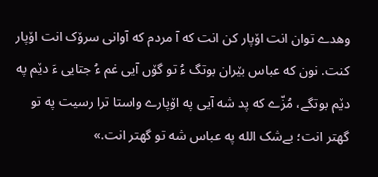وهدے توان انت اۆپار کن انت که آ مردم که آوانی سرۆک انت اۆپار کنت. نون که عباس بێران بوتگ ءُ تو گۆں آیی غم ءُ جتایی ءَ دێم په دێم بوتگے، مُزّے که پد شه آیی په اۆپارے واستا ترا رسیت په تو گهتر انت؛ بےشک الله په عباس شه تو گهتر انت.»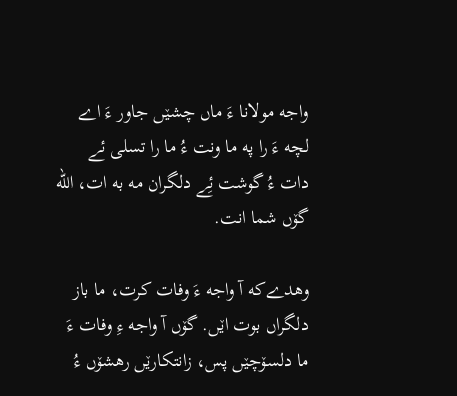واجه مولانا ءَ ماں چشێں جاور ءَ اے لچه ءَ را په ما ونت ءُ ما را تسلی ئے دات ءُ گوشت ئِے دلگران مه به ات، الله گۆں شما انت.

وهدےکه آ واجه ءَ وفات کرت، ما باز دلگراں بوت اێں. گۆں آ واجه ءِ وفات ءَ ما دلسۆچێں پس، زانتکارێں رهشۆں ءُ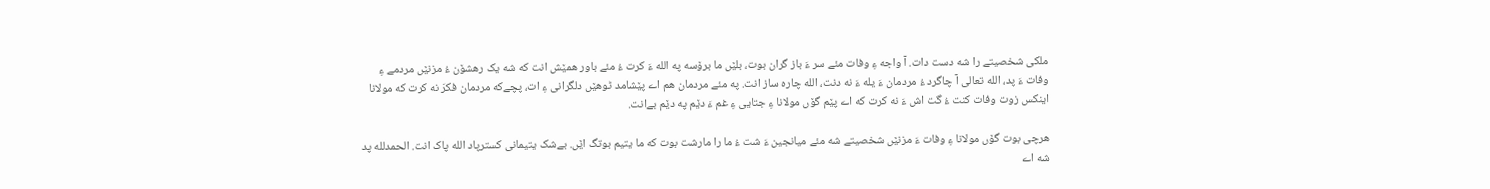ملکی شخصیتے را شه دست دات. آ واجه ءِ وفات مئے سر ءَ باز گران بوت، بلێں ما برۆسه په الله ءَ کرت ءُ مئے باور همێش انت که شه یک رهشۆن ءُ مزنێں مردمے ءِ وفات ءَ پد، الله تعالی آ چاگرد ءُ مردمان ءَ یله ءَ نه دنت، الله چاره ساز انت. په مئے مردمان هم اے پێشامد ٹوهێں دلگرانی ءِ ات، پچےکه مردمان فکرَ نه کرت که مولانا اینکس زوت وفات کنت ءُ گت اش ءَ نه کرت که اے پێم گۆں مولانا ءِ جتایی ءِ غم ءَ دێم په دێم بےانت.

هرچی بوت گۆں مولانا ءِ وفات ءَ مزنێں شخصیتے شه مئے میانجین ءَ شت ءُ ما را مارشت بوت که ما یتیم بوتگ اێں. بےشک یتیمانی کسترپاد الله پاک انت. الحمدلله پد شه اے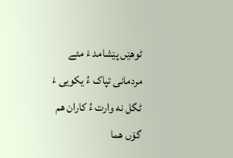ٹوهێں پێشامد ءَ مئے مردمانی تپاک ءُ یکویی ءَ ٹگل نه وارت ءُ کاران هم گۆں هما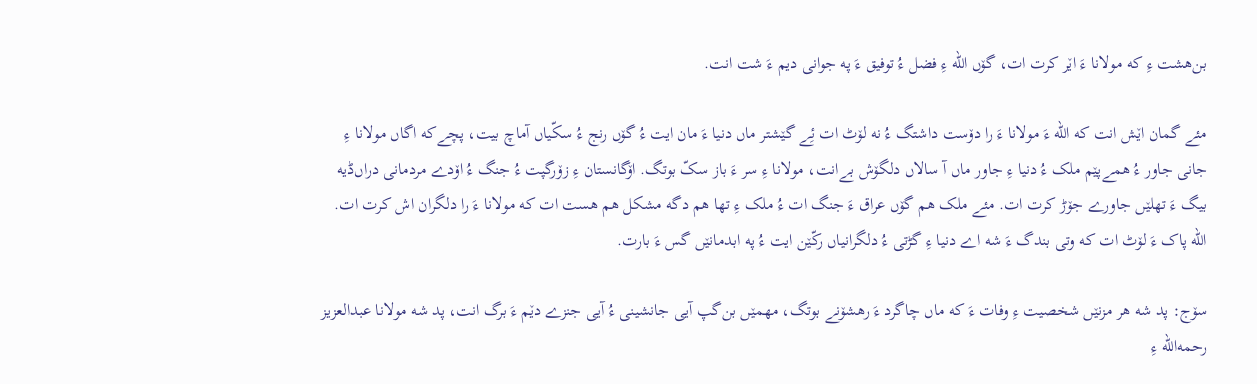بن‌هشت ءِ که مولانا ءَ اێر کرت ات، گۆں الله ءِ فضل ءُ توفیق ءَ په جوانی دیم ءَ شت انت.

مئے گمان اێش انت که الله ءَ مولانا ءَ را دۆست داشتگ ءُ نه لۆٹ ات ئِے گێشتر ماں دنیا ءَ مان ایت ءُ گۆں رنج ءُ سکّیاں آماچ بیت، پچےکه اگاں مولانا ءِ جانی جاور ءُ همےپێم ملک ءُ دنیا ءِ جاور ماں آ سالاں دلگۆش بےانت، مولانا ءِ سر ءَ باز سکّ بوتگ. اۆگانستان ءِ زۆرگپت ءُ جنگ ءُ اۆدے مردمانی دراں‌ڈیه بیگ ءَ تهلێں جاورے جۆڑ کرت ات. مئے ملک هم گۆں عراق ءَ جنگ ات ءُ ملک ءِ تها هم دگه مشکل هم هست ات که مولانا ءَ را دلگران اش کرت ات. الله پاک ءَ لۆٹ ات که وتی بندگ ءَ شه اے دنیا ءِ گڑتی ءُ دلگرانیاں رکّێن ایت ءُ په ابدمانێں گس ءَ بارت.

سۆج: پد شه هر مزنێں شخصیت ءِ وفات ءَ که ماں چاگرد ءَ رهشۆنے بوتگ، مهمێں بن‌گپ آیی جانشینی ءُ آیی جنزے دێم ءَ برگ انت، پد شه مولانا عبدالعزیز رحمه‌الله ءِ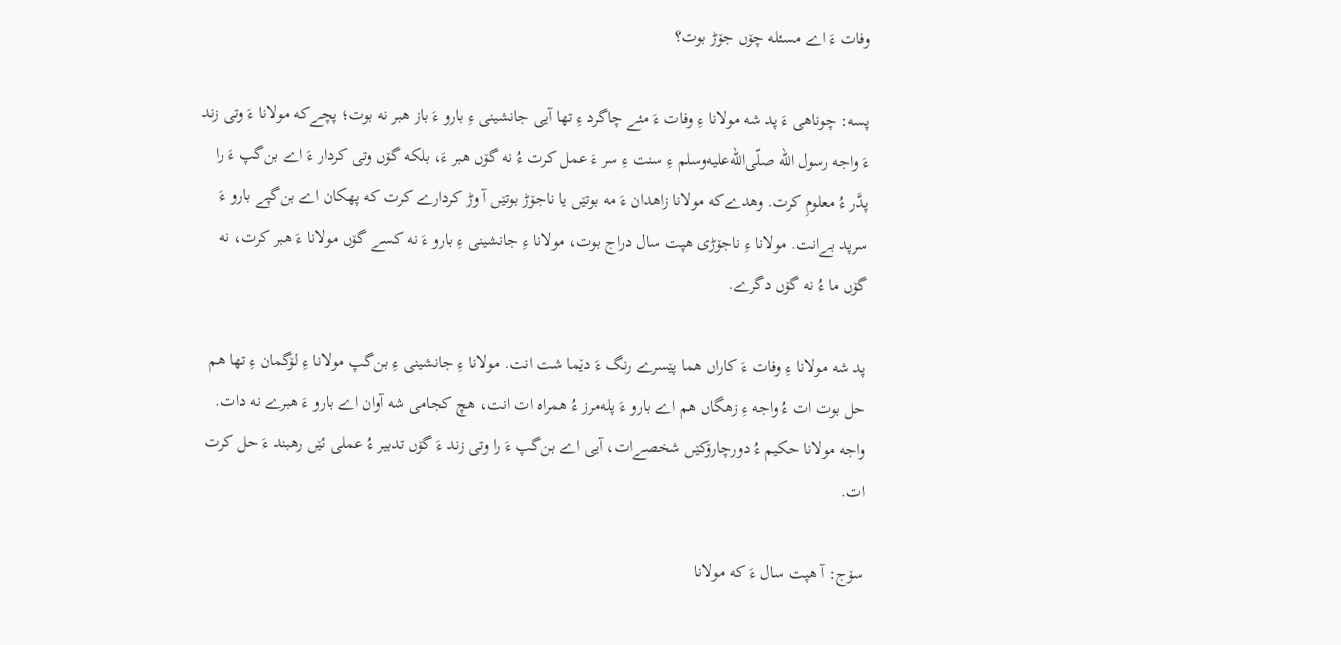وفات ءَ اے مسئله چۆں جۆڑ بوت؟

پسه: چوناهی ءَ پد شه مولانا ءِ وفات ءَ مئے چاگرد ءِ تها آیی جانشینی ءِ بارو ءَ باز هبر نه بوت؛ پچےکه مولانا ءَ وتی زند ءَ واجه رسول الله صلّی‌الله‌علیه‌وسلم ءِ سنت ءِ سر ءَ عمل کرت ءُ نه گۆں هبر ءَ، بلکه گۆں وتی کردار ءَ اے بن‌گپ ءَ را پدَّر ءُ معلومِ کرت. وهدےکه مولانا زاهدان ءَ مه بوتێں یا ناجۆڑ بوتێں آ وڑ کردارے کرت که پهکان اے بن‌گپے بارو ءَ سرپد بےانت. مولانا ءِ ناجۆڑی هپت سال دراج بوت، مولانا ءِ جانشینی ءِ بارو ءَ نه کسے گۆں مولانا ءَ هبر کرت، نه گۆں ما ءُ نه گۆں دگرے.

پد شه مولانا ءِ وفات ءَ کاراں هما پێسرے رنگ ءَ دێما شت انت. مولانا ءِ جانشینی ءِ بن‌گپ مولانا ءِ لۆگمان ءِ تها هم حل بوت ات ءُ واجه ءِ زهگاں هم اے بارو ءَ پله‌مرز ءُ همراه ات انت، هچ کجامی شه آوان اے بارو ءَ هبرے نه دات. واجه مولانا حکیم ءُ دورچارۆکێں شخصےات، آیی اے بن‌گپ ءَ را وتی زند ءَ گۆں تدبیر ءُ عملی ئێں رهبند ءَ حل کرت ات.

سۆج: آ هپت سال ءَ که مولانا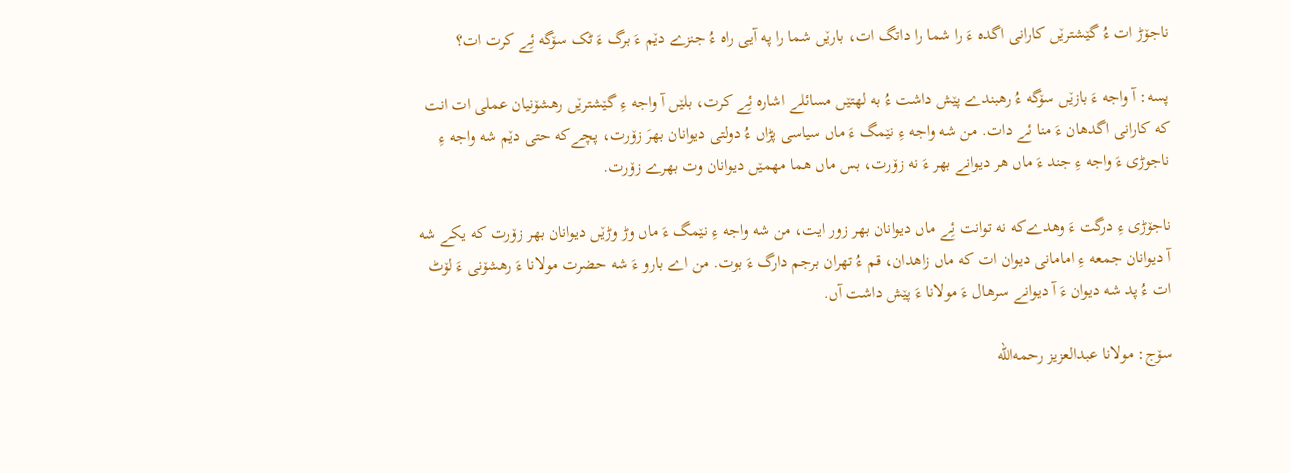ناجۆڑ ات ءُ گێشترێں کارانی اگده ءَ را شما را داتگ ات، بارێں شما را په آیی راه ءُ جنزے دێم ءَ برگ ءَ ٹک سۆگه ئِے کرت ات؟

پسه: آ واجه ءَ بازێں سۆگه ءُ رهبندے پێش داشت ءُ به لهتێں مسائلے اشاره ئِے کرت، بلێں آ واجه ءِ گێشترێں رهشۆنیان عملی ات انت که کارانی اگدهان ءَ منا ئے دات. من شه واجه ءِ نێمگ ءَ ماں سیاسی پڑاں ءُ دولتی دیوانان بهرَ زۆرت، پچےکه حتی دێم شه واجه ءِ ناجوڑی ءَ واجه ءِ جند ءَ ماں هر دیوانے بهر ءَ نه زۆرت، بس ماں هما مهمێں دیوانان وت بهرے زۆرت.

ناجۆڑی ءِ درگت ءَ وهدےکه نه توانت ئِے ماں دیوانان بهر زور ایت، من شه واجه ءِ نێمگ ءَ ماں وڑ وڑێں دیوانان بهر زۆرت که یکے شه آ دیوانان جمعه ءِ امامانی دیوان ات که ماں زاهدان، قم ءُ تهران برجم دارگ ءَ بوت. من اے بارو ءَ شه حضرت مولانا ءَ رهشۆنی ءَ لۆٹ ات ءُ پد شه دیوان ءَ آ دیوانے سرهال ءَ مولانا ءَ پێش داشت آں.

سۆج: مولانا عبدالعزیز رحمه‌الله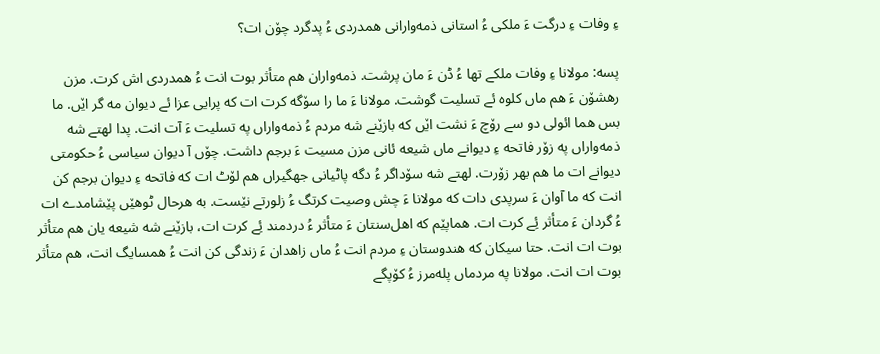ءِ وفات ءِ درگت ءَ ملکی ءُ استانی ذمه‌وارانی همدردی ءُ پدگرد چۆن ات؟

پسه: مولانا ءِ وفات ملکے تها ءُ ڈن ءَ مان پرشت. ذمه‌واران هم متأثر بوت انت ءُ همدردی اش کرت. مزن رهشۆن ءَ هم ماں کلوه ئے تسلیت گوشت. مولانا ءَ ما را سۆگه کرت ات که پرایی عزا ئے دیوان مه گر اێں. ما بس هما ائولی دو سے رۆچ ءَ نشت اێں که بازێنے شه مردم ءُ ذمه‌واراں په تسلیت ءَ آت انت. پدا لهتے شه ذمه‌واراں په زۆر فاتحه ءِ دیوانے ماں شیعه ئانی مزن مسیت ءَ برجم داشت. چۆں آ دیوان سیاسی ءُ حکومتی دیوانے ات ما هم بهر زۆرت. لهتے شه سۆداگر ءُ دگه پاٹیانی جهگیراں هم لۆٹ ات که فاتحه ءِ دیوان برجم کن انت که ما آوان ءَ سرپدی دات که مولانا ءَ چش وصیت کرتگ ءُ زلورتے نێست. به هرحال ٹوهێں پێشامدے ات ءُ گردان ءَ متأثر ئِے کرت ات. هماپێم که اهل‌سنتان ءَ متأثر ءُ دردمند ئِے کرت ات، بازێنے شه شیعه یان هم متأثر بوت ات انت. حتا سیکان که هندوستان ءِ مردم انت ءُ ماں زاهدان ءَ زندگی کن انت ءُ همسایگ انت، هم متأثر بوت ات انت. مولانا په مردماں پله‌مرز ءُ کۆپگے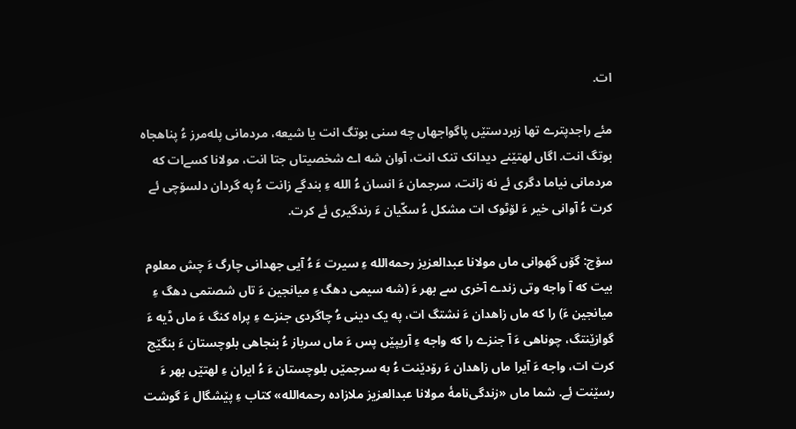ات.

مئے راجدپترے تها زبردستێں پاگواجهاں چه سنی بوتگ انت یا شیعه، مردمانی پله‌مرز ءُ پناهجاه بوتگ انت. اگاں لهتێنے دیدانک تنک انت، آوان شه اے شخصیتاں جتا انت، مولانا کسےات که مردمانی نیاما دگری ئے نه زانت، سرجمان ءَ انسان ءُ الله ءِ بندگے زانت ءُ په گردان دلسۆچی ئے کرت ءُ آوانی خیر ءَ لۆٹوک ات مشکل ءُ سکّیان ءَ رندگیری ئے کرت.

سۆج: گۆں گهوانی ماں مولانا عبدالعزیز رحمه‌الله ءِ سیرت ءَ ءُ آیی جهدانی چارگ ءَ چش معلوم بیت که آ واجه وتی زندے آخری سے بهر ءَ (شه سیمی دهگ ءِ میانجین ءَ تاں شصتمی دهگ ءِ میانجین ءَ) را که ماں زاهدان ءَ نشتگ ات، په یک دینی ءُ چاگردی جنزے ءِ پراه کنگ ءَ ماں ڈیه ءَ گوازێنتگ، چوناهی ءَ آ جنزے را که واجه ءِ آریپێں پس ءَ ماں سرباز ءُ بنجاهی بلوچستان ءَ بنگێج کرت ات، واجه ءَ آیرا ماں زاهدان ءَ رۆدێنت ءُ به سرجمێں بلوچستان ءَ ءُ ایران ءِ لهتێں بهر ءَ رسێنت ئِے. شما ماں «زندگی‌نامۀ مولانا عبدالعزیز ملازاده رحمه‌الله» کتاب ءِ پێشگال ءَ گوشت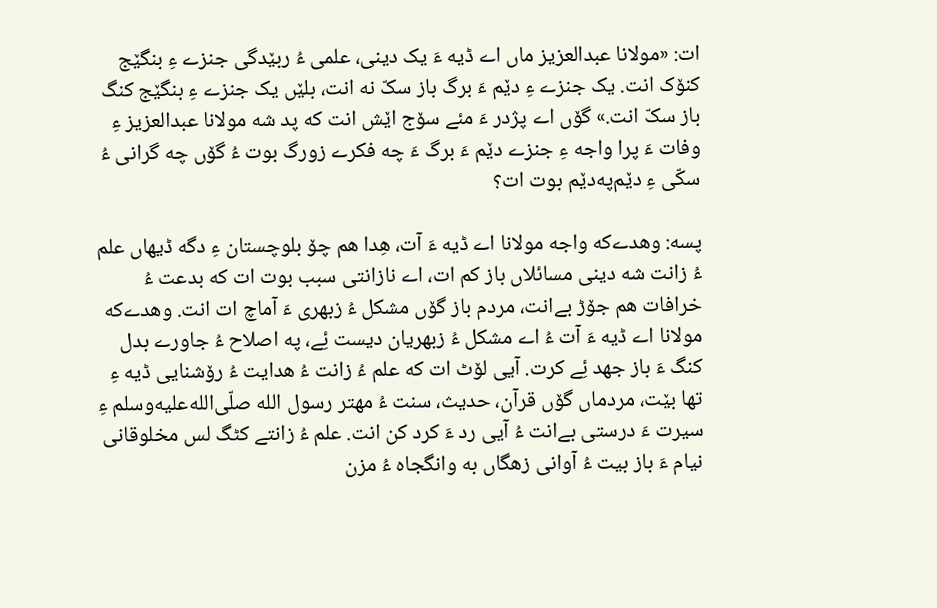ات: «مولانا عبدالعزیز ماں اے ڈیه ءَ یک دینی، علمی ءُ ربێدگی جنزے ءِ بنگێج کنۆک انت. یک جنزے ءِ دێم ءَ برگ باز سکّ نه انت، بلێں یک جنزے ءِ بنگێج کنگ باز سکّ انت.» گۆں اے پژدر ءَ مئے سۆج اێش انت که پد شه مولانا عبدالعزیز ءِ وفات ءَ پرا واجه ءِ جنزے دێم ءَ برگ ءَ چه فکرے زورگ بوت ءُ گۆں چه گرانی ءُ سکّی ءِ دێم‌په‌دێم بوت ات؟

پسه: وهدےکه واجه مولانا اے ڈیه ءَ آت، هِدا هم چۆ بلوچستان ءِ دگه ڈیهاں علم ءُ زانت شه دینی مسائلاں باز کم ات، اے نازانتی سبب بوت ات که بدعت ءُ خرافات هم جۆڑ بےانت، مردم باز گۆں مشکل ءُ زبهری ءَ آماچ ات انت. وهدےکه مولانا اے ڈیه ءَ آت ءُ اے مشکل ءُ زبهریان دیست ئِے، په اصلاح ءُ جاورے بدل کنگ ءَ باز جهد ئِے کرت. آیی لۆٹ ات که علم ءُ زانت ءُ هدایت ءُ رۆشنایی ڈیه ءِ تها بێت، مردماں گۆں قرآن، حدیث، سنت ءُ مهتر رسول الله صلّی‌الله‌علیه‌وسلم ءِ سیرت ءَ درستی بےانت ءُ آیی رد ءَ کرد کن انت. علم ءُ زانتے کٹگ لس مخلوقانی نیام ءَ باز بیت ءُ آوانی زهگاں به وانگجاه ءُ مزن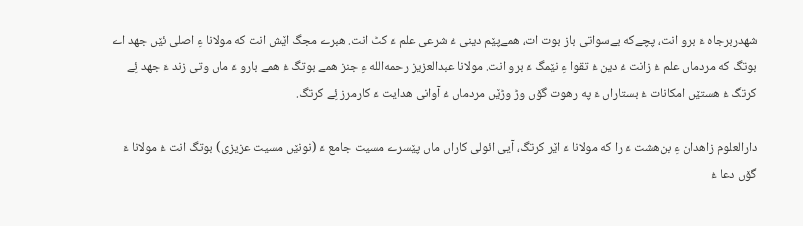شهدربرجاه ءَ برو انت، پچےکه بےسواتی باز بوت ات، همےپێم دینی ءُ شرعی علم ءَ کٹ انت. هبرے مجگ اێش انت که مولانا ءِ اصلی ئێں جهد اے بوتگ که مردماں علم ءُ زانت ءُ دین ءُ تقوا ءِ نێمگ ءَ برو انت. مولانا عبدالعزیز رحمه‌الله ءِ جنز همے بوتگ ءُ همے بارو ءَ ماں وتی زند ءَ جهد ئِے کرتگ ءُ هستێں امکانات ءُ بستاراں ءَ په رهوت گۆں وڑ وڑێں مردماں ءُ آوانی هدایت ءَ کارمرز ئِے کرتگ.

دارالعلوم زاهدان ءِ بن‌هشت ءَ را که مولانا ءَ اێر کرتگ، آیی ائولی کاراں ماں پێسرے مسیت جامع ءَ (نونێں مسیت عزیزی) بوتگ انت ءُ مولانا ءَ گۆں دعا ءُ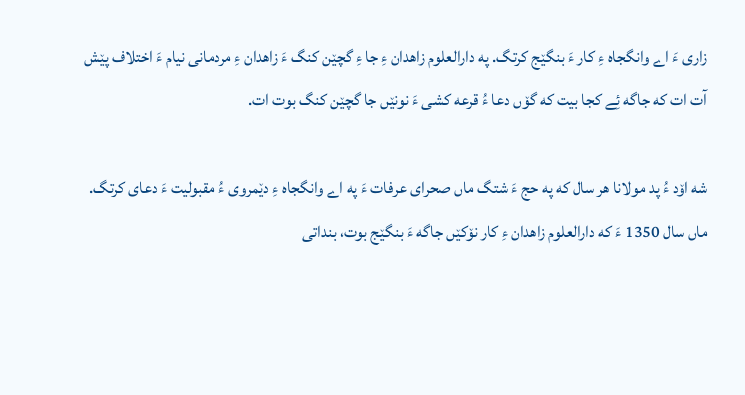زاری ءَ اے وانگجاه ءِ کار ءَ بنگێج کرتگ. په دارالعلوم زاهدان ءِ جا ءِ گچێن کنگ ءَ زاهدان ءِ مردمانی نیام ءَ اختلاف پێش آت ات که جاگه ئِے کجا بیت که گۆں دعا ءُ قرعه کشی ءَ نونێں جا گچێن کنگ بوت ات.

شه اۆد ءُ پد مولانا هر سال که په حج ءَ شتگ ماں صحرای عرفات ءَ په اے وانگجاه ءِ دێمروی ءُ مقبولیت ءَ دعای کرتگ. ماں سال 1350 ءَ که دارالعلوم زاهدان ءِ کار نۆکێں جاگه ءَ بنگێج بوت، بنداتی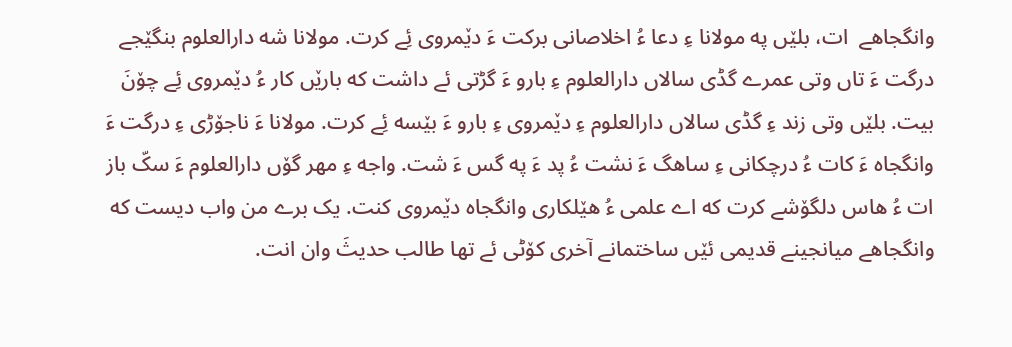وانگجاهے  ات، بلێں په مولانا ءِ دعا ءُ اخلاصانی برکت ءَ دێمروی ئِے کرت. مولانا شه دارالعلوم بنگێجے درگت ءَ تاں وتی عمرے گڈی سالاں دارالعلوم ءِ بارو ءَ گڑتی ئے داشت که بارێں کار ءُ دێمروی ئِے چۆنَ بیت. بلێں وتی زند ءِ گڈی سالاں دارالعلوم ءِ دێمروی ءِ بارو ءَ بێسه ئِے کرت. مولانا ءَ ناجۆڑی ءِ درگت ءَ وانگجاه ءَ کات ءُ درچکانی ءِ ساهگ ءَ نشت ءُ پد ءَ په گس ءَ شت. واجه ءِ مهر گۆں دارالعلوم ءَ سکّ باز ات ءُ هاس دلگۆشے کرت که اے علمی ءُ هێلکاری وانگجاه دێمروی کنت. یک برے من واب دیست که وانگجاهے میانجینے قدیمی ئێں ساختمانے آخری کۆٹی ئے تها طالب حدیثَ وان انت.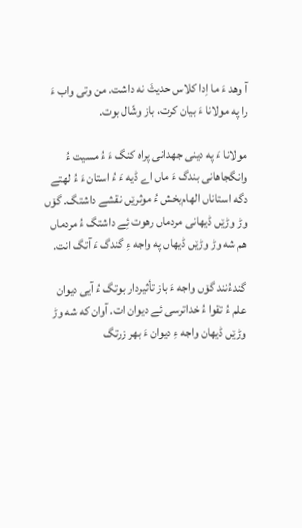آ وهد ءَ ما اِدا کلاس حدیثَ نه داشت. من وتی واب ءَ را په مولانا ءَ بیان کرت، باز وشّال بوت.

مولانا ءَ په دینی جهدانی پراه کنگ ءَ ءُ مسیت ءُ وانگجاهانی بندگ ءَ ماں اے ڈیه ءَ ءُ استان ءَ ءُ لهتے دگه استاناں الهام‌بخش ءُ موثرێں نقشے داشتگ. گۆں وڑ وڑێں ڈیهانی مردماں رهوت ئِے داشتگ ءُ مردماں هم شه وڑ وڑێں ڈیهاں په واجه ءِ گندگ ءَ آتگ انت.

گندءُنند گۆں واجه ءَ باز تأثیردار بوتگ ءُ آیی دیوان علم ءُ تقوا ءُ خداترسی ئے دیوان ات. آوان که شه وڑ وڑێں ڈیهان واجه ءِ دیوان ءَ بهر زرتگ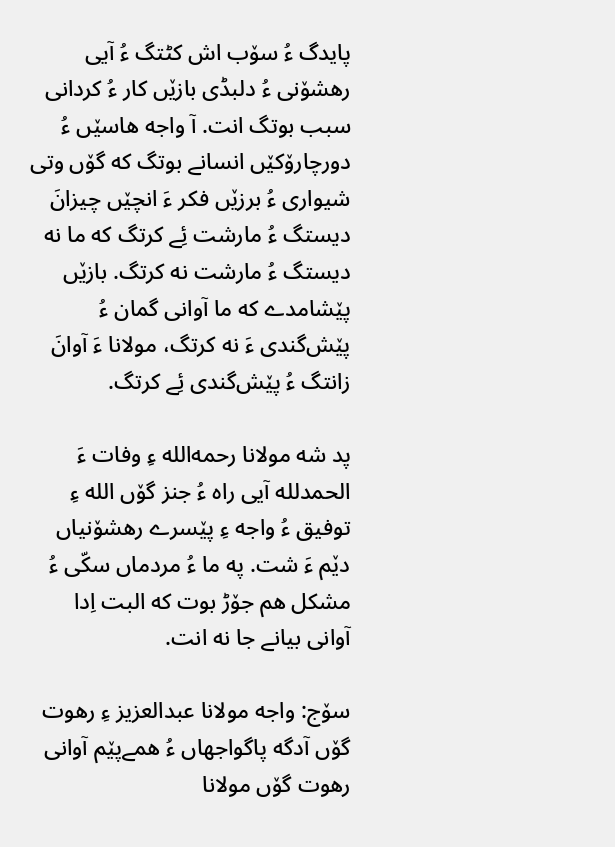پایدگ ءُ سۆب اش کٹتگ ءُ آیی رهشۆنی ءُ دلبڈی بازێں کار ءُ کردانی سبب بوتگ انت. آ واجه هاسێں ءُ دورچارۆکێں انسانے بوتگ که گۆں وتی شیواری ءُ برزێں فکر ءَ انچێں چیزانَ دیستگ ءُ مارشت ئِے کرتگ که ما نه دیستگ ءُ مارشت نه کرتگ. بازێں پێشامدے که ما آوانی گمان ءُ پێش‌گندی ءَ نه کرتگ، مولانا ءَ آوانَ زانتگ ءُ پێش‌گندی ئِے کرتگ.

پد شه مولانا رحمه‌الله ءِ وفات ءَ الحمدلله آیی راه ءُ جنز گۆں الله ءِ توفیق ءُ واجه ءِ پێسرے رهشۆنیاں دێم ءَ شت. په ما ءُ مردماں سکّی ءُ مشکل هم جۆڑ بوت که البت اِدا آوانی بیانے جا نه انت.

سۆج: واجه مولانا عبدالعزیز ءِ رهوت گۆں آدگه پاگواجهاں ءُ همےپێم آوانی رهوت گۆں مولانا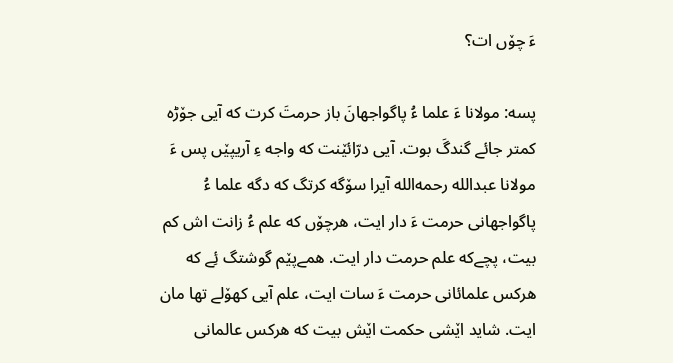ءَ چۆں ات؟

پسه: مولانا ءَ علما ءُ پاگواجهانَ باز حرمتَ کرت که آیی جۆڑه کمتر جائے گندگَ بوت. آیی درّائێنت که واجه ءِ آریپێں پس ءَ مولانا عبدالله رحمه‌الله آیرا سۆگه کرتگ که دگه علما ءُ پاگواجهانی حرمت ءَ دار ایت، هرچۆں که علم ءُ زانت اش کم بیت، پچےکه علم حرمت دار ایت. همےپێم گوشتگ ئِے که هرکس علمائانی حرمت ءَ سات ایت، علم آیی کهۆلے تها مان ایت. شاید اێشی حکمت اێش بیت که هرکس عالمانی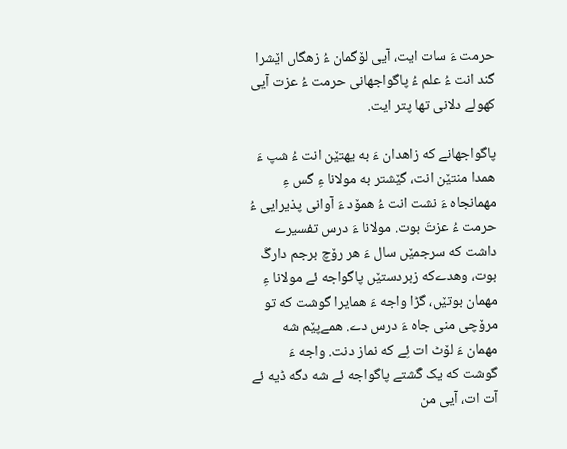حرمت ءَ سات ایت، آیی لۆگمان ءُ زهگاں اێشرا گند انت ءُ علم ءُ پاگواجهانی حرمت ءُ عزت آیی کهولے دلانی تها پتر ایت.

پاگواجهانے که زاهدان ءَ به یهتێن انت ءُ شپ ءَ همدا منتێن انت، گێشتر به مولانا ءِ گس ءِ مهمانجاه ءَ نشت انت ءُ همۆد ءَ آوانی پذیرایی ءُ حرمت ءُ عزتَ بوت. مولانا ءَ درس تفسیرے داشت که سرجمێں سال ءَ هر رۆچ برجم دارگَ بوت، وهدےکه زبردستێں پاگواجه ئے مولانا ءِ مهمان بوتێں، گڑا واجه ءَ همایرا گوشت که تو مرۆچی منی جاه ءَ درس دے. همےپێم شه مهمان ءَ لۆٹ ات ئِے که نماز دنت. واجه ءَ گوشت که یک گَشتے پاگواجه ئے شه دگه ڈیه ئے آت ات، آیی من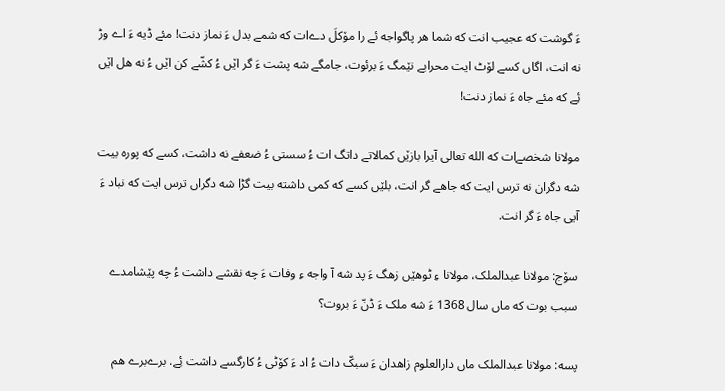ءَ گوشت که عجیب انت که شما هر پاگواجه ئے را مۆکلَ دےات که شمے بدل ءَ نماز دنت! مئے ڈیه ءَ اے وڑ نه انت، اگاں کسے لۆٹ ایت محرابے نێمگ ءَ برئوت، جامگے شه پشت ءَ گر اێں ءُ کشّے کن اێں ءُ نه هل اێں ئِے که مئے جاه ءَ نماز دنت!

مولانا شخصےات که الله تعالی آیرا بازێں کمالاتے داتگ ات ءُ سستی ءُ ضعفے نه داشت، کسے که پوره بیت شه دگران نه ترس ایت که جاهے گر انت، بلێں کسے که کمی داشته بیت گڑا شه دگراں ترس ایت که نباد ءَ آیی جاه ءَ گر انت.

سۆج: مولانا عبدالملک، مولانا ءِ ٹوهێں زهگ ءَ پد شه آ واجه ءِ وفات ءَ چه نقشے داشت ءُ چه پێشامدے سبب بوت که ماں سال 1368 ءَ شه ملک ءَ ڈنّ ءَ بروت؟

پسه: مولانا عبدالملک ماں دارالعلوم زاهدان ءَ سبکّ دات ءُ اد ءَ کۆٹی ءُ کارگسے داشت ئِے. برےبرے هم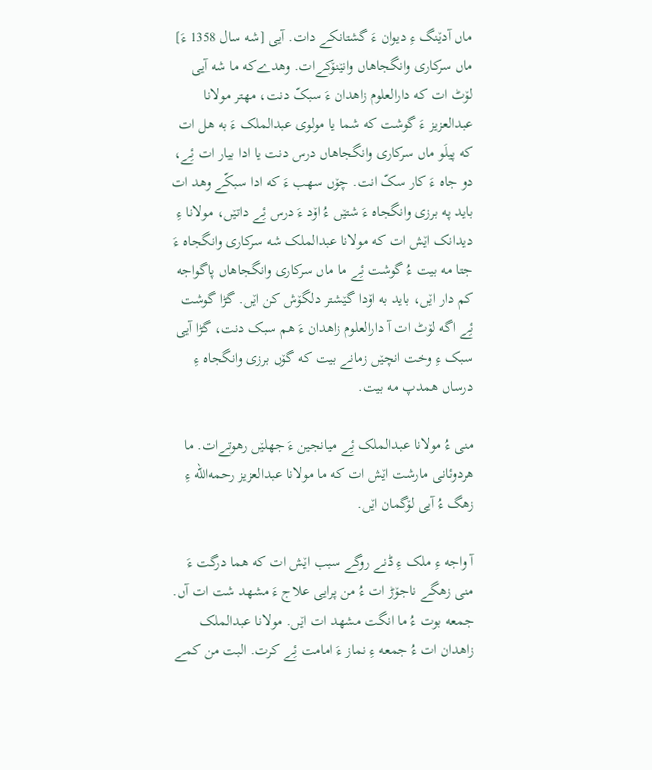ماں آدێنگ ءِ دیوان ءَ گشتانکے دات. آیی [شه سال 1358 ءَ] ماں سرکاری وانگجاهاں وانێنۆکےات. وهدےکه ما شه آیی لۆٹ ات که دارالعلوم زاهدان ءَ سبکّ دنت، مهتر مولانا عبدالعزیز ءَ گوشت که شما یا مولوی عبدالملک ءَ به هل ات که پیلَو ماں سرکاری وانگجاهاں درس دنت یا ادا بیار ات ئِے، دو جاه ءَ کار سکّ انت. چۆں سهب ءَ که ادا سبکّے وهد ات باید په برزی وانگجاه ءَ شتێں ءُ اۆد ءَ درس ئِے داتێں، مولانا ءِ دیدانک اێش ات که مولانا عبدالملک شه سرکاری وانگجاه ءَ جتا مه بیت ءُ گوشت ئِے ما ماں سرکاری وانگجاهاں پاگواجه کم دار اێں، باید به اۆدا گێشتر دلگۆش کن اێں. گڑا گوشت ئِے اگه لۆٹ ات آ دارالعلوم زاهدان ءَ هم سبک دنت، گڑا آیی سبک ءِ وخت انچێں زمانے بیت که گۆں برزی وانگجاه ءِ درساں همدپ مه بیت.

منی ءُ مولانا عبدالملک ئِے میانجین ءَ جهلێں رهوتےات. ما هردوئانی مارشت اێش ات که ما مولانا عبدالعزیز رحمه‌الله ءِ زهگ ءُ آیی لۆگمان اێں.

آ واجه ءِ ملک ءِ ڈنے روگے سبب اێش ات که هما درگت ءَ منی زهگے ناجۆڑ ات ءُ من پرایی علاج ءَ مشهد شت ات آں. جمعه بوت ءُ ما انگت مشهد ات اێں. مولانا عبدالملک زاهدان ات ءُ جمعه ءِ نماز ءَ امامت ئِے کرت. البت من کمے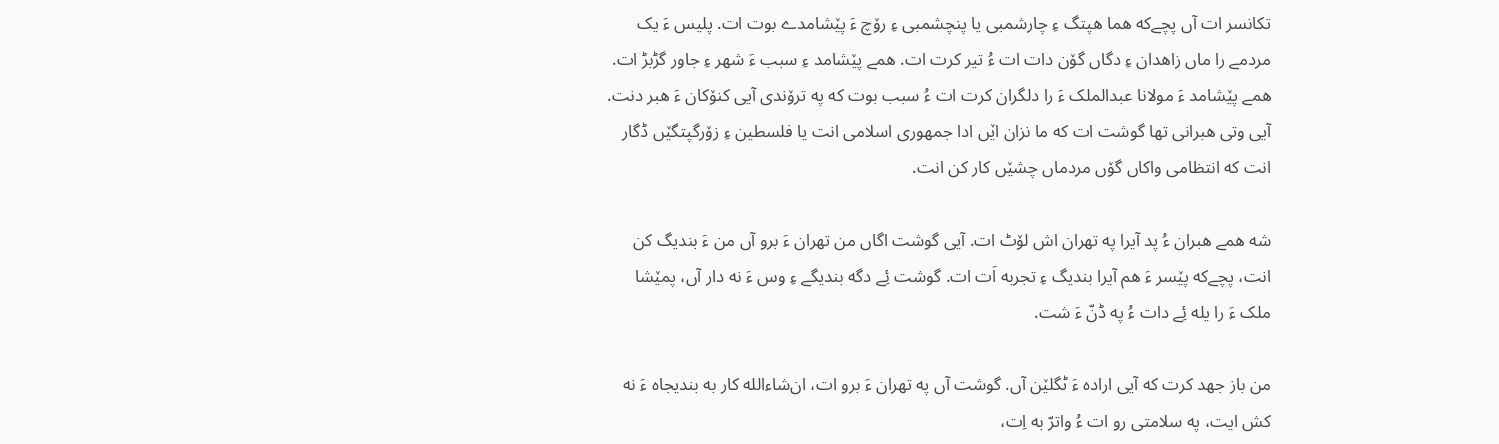تکانسر ات آں پچےکه هما هپتگ ءِ چارشمبی یا پنچشمبی ءِ رۆچ ءَ پێشامدے بوت ات. پلیس ءَ یک مردمے را ماں زاهدان ءِ دگاں گۆن دات ات ءُ تیر کرت ات. همے پێشامد ءِ سبب ءَ شهر ءِ جاور گڑبڑ ات. همے پێشامد ءَ مولانا عبدالملک ءَ را دلگران کرت ات ءُ سبب بوت که په ترۆندی آیی کنۆکان ءَ هبر دنت. آیی وتی هبرانی تها گوشت ات که ما نزان اێں ادا جمهوری اسلامی انت یا فلسطین ءِ زۆرگپتگێں ڈگار انت که انتظامی واکاں گۆں مردماں چشێں کار کن انت.

شه همے هبران ءُ پد آیرا په تهران اش لۆٹ ات. آیی گوشت اگاں من تهران ءَ برو آں من ءَ بندیگ کن انت، پچےکه پێسر ءَ هم آیرا بندیگ ءِ تجربه اَت ات. گوشت ئِے دگه بندیگے ءِ وس ءَ نه دار آں، پمێشا ملک ءَ را یله ئِے دات ءُ په ڈنّ ءَ شت.

من باز جهد کرت که آیی اراده ءَ ٹگلێن آں. گوشت آں په تهران ءَ برو ات، ان‌شاءالله کار به بندیجاه ءَ نه کش ایت، په سلامتی رو ات ءُ واترّ به اِت،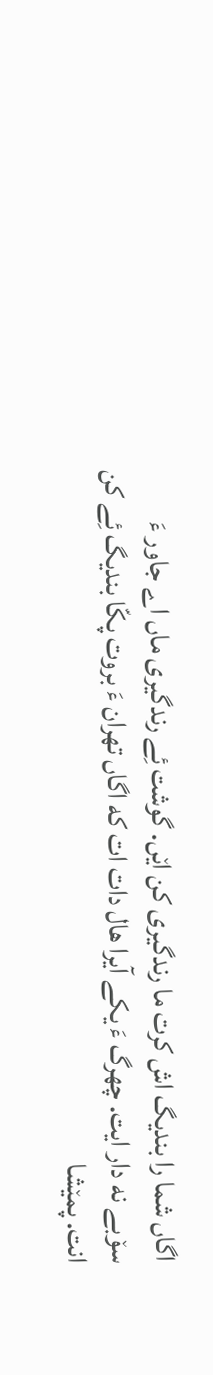اگاں شما را بندیگ اش کرت ما رندگیری کن اێں. گوشت ئِے رندگیری ماں اے جاور ءَ سۆبے نه دار ایت. چهرگ ءَ یکے آیرا هال دات ات که اگاں تهران ءَ بروت پکّا بندیگ ئِے کن انت. پمێشا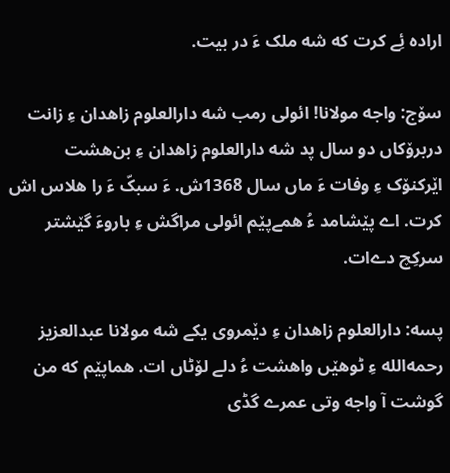اراده ئِے کرت که شه ملک ءَ در بیت.

سۆج: واجه مولانا! ائولی رمب شه دارالعلوم زاهدان ءِ زانت دربرۆکاں دو سال پد شه دارالعلوم زاهدان ءِ بن‌هشت اێرکنۆک ءِ وفات ءَ ماں سال 1368ش. ءَ سبکّ ءَ را هلاس اش کرت. اے پێشامد ءُ همےپێم ائولی مراگش ءِ باروءَ گێشتر سرکِچ دےات.

پسه: دارالعلوم زاهدان ءِ دێمروی یکے شه مولانا عبدالعزیز رحمه‌الله ءِ ٹوهێں واهشت ءُ دلے لۆٹاں ات. هماپێم که من گوشت آ واجه وتی عمرے گڈی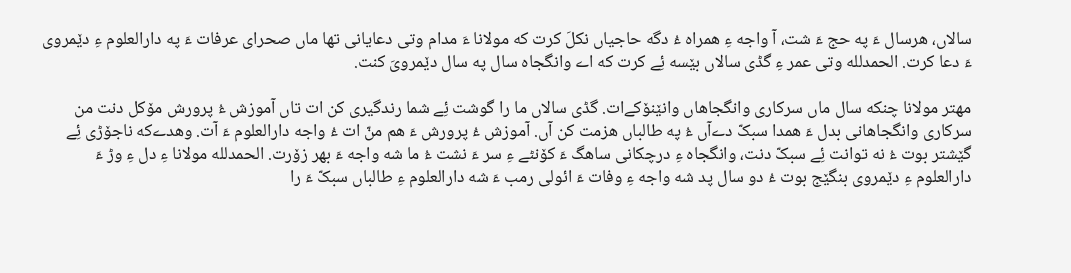سالاں، هرسال ءَ په حج ءَ شت، آ واجه ءِ همراه ءُ دگه حاجیاں نکلَ کرت که مولانا ءَ مدام وتی دعایانی تها ماں صحرای عرفات ءَ په دارالعلوم ءِ دێمروی ءَ دعا کرت. الحمدلله وتی عمر ءِ گڈی سالاں بێسه ئِے کرت که اے وانگجاه سال په سال دێمرویَ کنت.

مهتر مولانا چنکه سال ماں سرکاری وانگجاهاں وانێنۆکےات. گڈی سالاں ما را گوشت ئِے شما رندگیری کن ات تاں آموزش ءُ پرورش مۆکل دنت من سرکاری وانگجاهانی بدل ءَ همدا سبکّ دےآں ءُ په طالباں هزمت کن آں. آموزش ءُ پرورش ءَ هم منّ ات ءُ واجه دارالعلوم ءَ آت. وهدےکه ناجۆڑی ئِے گێشتر بوت ءُ نه توانت ئِے سبکّ دنت، وانگجاه ءِ درچکانی ساهگ ءَ کۆنٹے ءِ سر ءَ نشت ءُ ما شه واجه ءَ بهر زۆرت. الحمدلله مولانا ءِ دل ءِ وڑ ءَ دارالعلوم ءِ دێمروی بنگێج بوت ءُ دو سال پد شه واجه ءِ وفات ءَ ائولی رمب ءَ شه دارالعلوم ءِ طالباں سبکّ ءَ را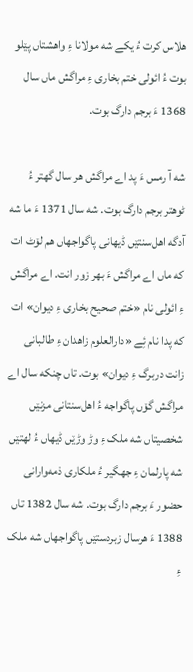هلاس کرت ءُ یکے شه مولانا ءِ واهشتاں پێلو بوت ءُ ائولی ختم بخاری ءِ مراگش ماں سال 1368 ءَ برجم دارگ بوت.

شه آ رمس ءَ پد اے مراگش هر سال گهتر ءُ ٹوهتر برجم دارگ بوت. شه سال 1371 ءَ ما شه آدگه اهل‌سنتێں ڈیهانی پاگواجهاں هم لۆٹ ات که ماں اے مراگش ءَ بهر زور انت. اے مراگش ءِ ائولی نام «ختم صحیح بخاری ءِ دیوان» ات که پدا نام ئِے «دارالعلوم زاهدان ءِ طالبانی زانت دربرگ ءِ دیوان» بوت. تاں چنکه سال اے مراگش گۆں پاگواجه ءُ اهل‌سنتانی مزنێں شخصیتاں شه ملک ءِ وڑ وڑێں ڈیهاں ءُ لهتێں شه پارلمان ءِ جهگیر ءُ ملکاری ذمه‌وارانی حضور ءَ برجم دارگ بوت. شه سال 1382 تاں 1388 ءَ هرسال زبردستێں پاگواجهاں شه ملک ءِ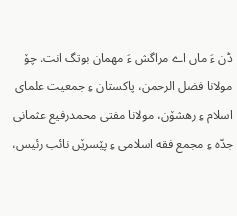ڈن ءَ ماں اے مراگش ءَ مهمان بوتگ انت. چۆ مولانا فضل الرحمن، پاکستان ءِ جمعیت علمای اسلام ءِ رهشۆن، مولانا مفتی محمدرفیع عثمانی جدّه ءِ مجمع فقه اسلامی ءِ پێسرێں نائب رئیس،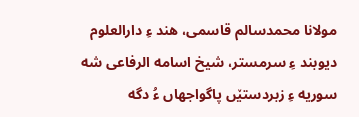مولانا محمدسالم قاسمی، هند ءِ دارالعلوم دیوبند ءِ سرمستر، شیخ اسامه الرفاعی شه سوریه ءِ زبردستێں پاگواجهاں ءُ دگه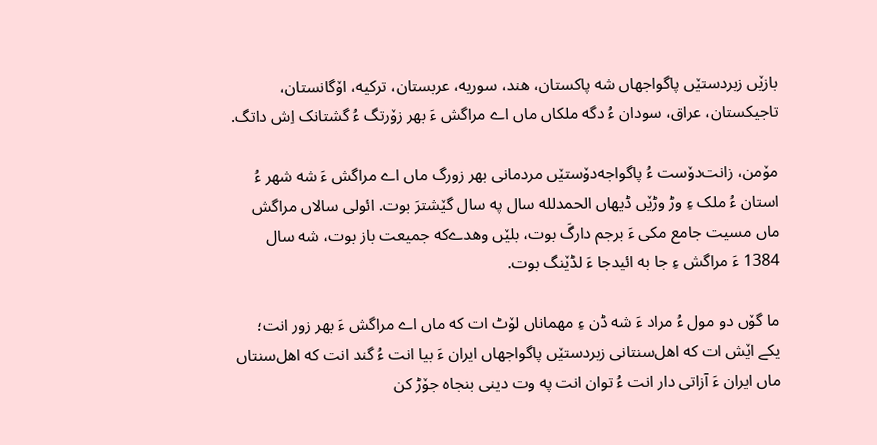بازێں زبردستێں پاگواجهاں شه پاکستان، هند، سوریه، عربستان، ترکیه، اۆگانستان، تاجیکستان، عراق، سودان ءُ دگه ملکاں ماں اے مراگش ءَ بهر زۆرتگ ءُ گشتانک اِش داتگ.

مۆمن، زانت‌دۆست ءُ پاگواجه‌دۆستێں مردمانی بهر زورگ ماں اے مراگش ءَ شه شهر ءُ استان ءُ ملک ءِ وڑ وڑێں ڈیهاں الحمدلله سال په سال گێشترَ بوت. ائولی سالاں مراگش ماں مسیت جامع مکی ءَ برجم دارگَ بوت، بلێں وهدےکه جمیعت باز بوت، شه سال 1384 ءَ مراگش ءِ جا به ائیدجا ءَ لڈێنگ بوت.

ما گۆں دو مول ءُ مراد ءَ شه ڈن ءِ مهماناں لۆٹ ات که ماں اے مراگش ءَ بهر زور انت؛ یکے اێش ات که اهل‌سنتانی زبردستێں پاگواجهاں ایران ءَ بیا انت ءُ گند انت که اهل‌سنتاں ماں ایران ءَ آزاتی دار انت ءُ توان انت په وت دینی بنجاه جۆڑ کن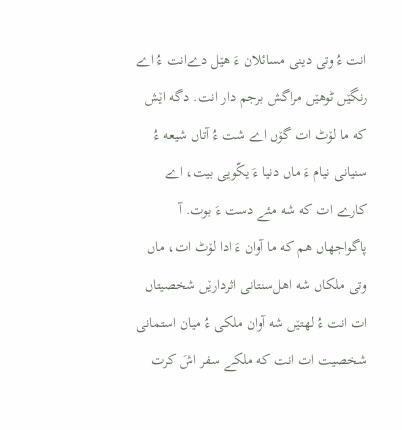انت ءُ وتی دینی مسائلان ءَ هێل دےانت ءُ اے رنگێں ٹوهێں مراگش برجم دار انت. دگه اێش که ما لۆٹ ات گۆں اے شت ءُ آتاں شیعه ءُ سنیانی نیام ءَ ماں دنیا ءَ یکّویی بیت، اے کارے ات که شه مئے دست ءَ بوت. آ پاگواجهاں هم که ما آوان ءَ ادا لۆٹ ات، ماں وتی ملکاں شه اهل‌سنتانی اثردارێں شخصیتاں ات انت ءُ لهتێں شه آوان ملکی ءُ میان استمانی شخصیت ات انت که ملکے سفر اشَ کرت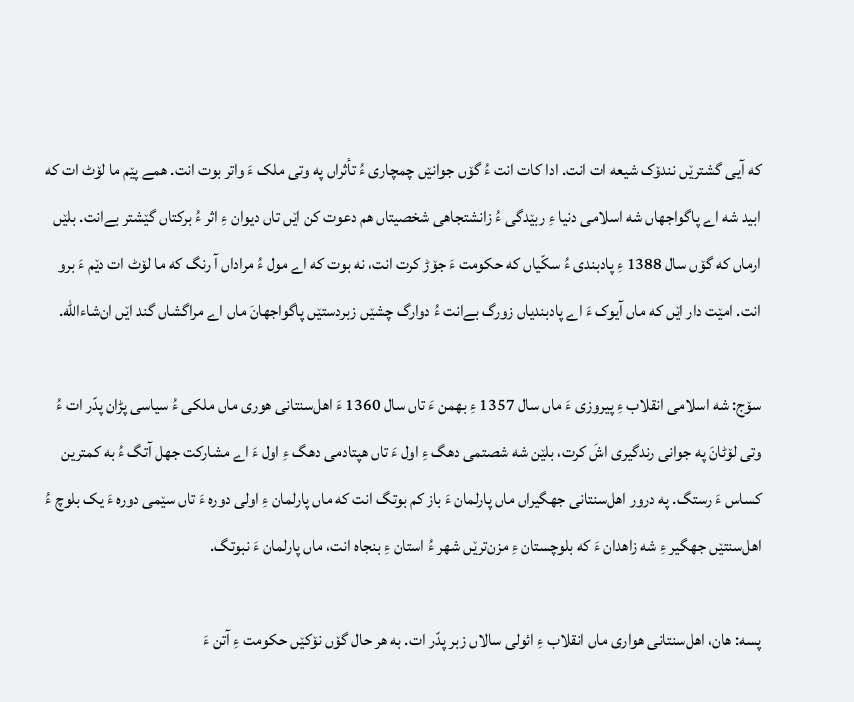که آیی گشترێں نندۆک شیعه ات انت. ادا کات انت ءُ گۆں جوانێں چمچاری ءُ تأثراں په وتی ملک ءَ واتر بوت انت. همے پێم ما لۆٹ ات که ابید شه اے پاگواجهاں شه اسلامی دنیا ءِ ربێدگی ءُ زانشتجاهی شخصیتاں هم دعوت کن اێں تاں دیوان ءِ اثر ءُ برکتاں گێشتر بےانت. بلێں ارماں که گۆں سال 1388 ءِ پادبندی ءُ سکّیاں که حکومت ءَ جۆڑ کرت انت، نه بوت که اے مول ءُ مراداں آ رنگ که ما لۆٹ ات دێم ءَ برو انت. امێت دار اێں که ماں آیوک ءَ اے پادبندیاں زورگ بےانت ءُ دوارگ چشێں زبردستێں پاگواجهانَ ماں اے مراگشاں گند اێں ان‌شاءالله.

سۆج: شه اسلامی انقلاب ءِ پیروزی ءَ ماں سال 1357 ءِ بهمن ءَ تاں سال 1360 ءَ اهل‌سنتانی هوری ماں ملکی ءُ سیاسی پڑان پدّر ات ءُ وتی لۆٹانَ په جوانی رندگیری اشَ کرت، بلێن شه شصتمی دهگ ءِ اول ءَ تاں هپتادمی دهگ ءِ اول ءَ اے مشارکت جهل آتگ ءُ به کمترین کساس ءَ رستگ. په درور اهل‌سنتانی جهگیراں ماں پارلمان ءَ باز کم بوتگ انت که ماں پارلمان ءِ اولی دوره ءَ تاں سێمی دوره ءَ یک بلوچ ءُ اهل‌سنتێں جهگیر ءِ شه زاهدان ءَ که بلوچستان ءِ مزن‌ترێں شهر ءُ استان ءِ بنجاه انت، ماں پارلمان ءَ نبوتگ.

پسه: هان، اهل‌سنتانی هواری ماں انقلاب ءِ ائولی سالاں زبر پدّر ات. به هر حال گۆں نۆکێں حکومت ءِ آتن ءَ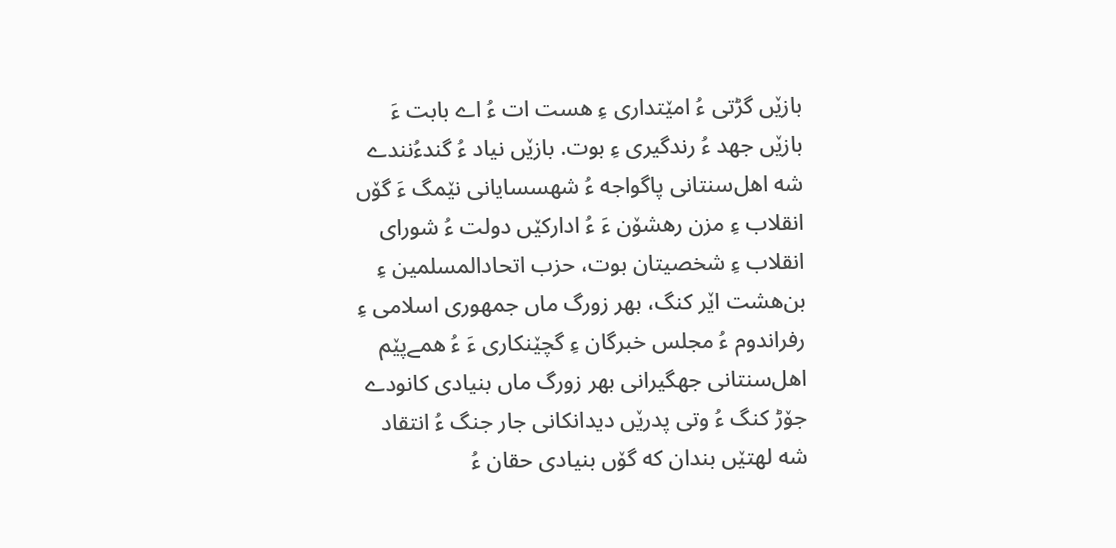بازێں گڑتی ءُ امێتداری ءِ هست ات ءُ اے بابت ءَ بازێں جهد ءُ رندگیری ءِ بوت. بازێں نیاد ءُ گندءُنندے شه اهل‌سنتانی پاگواجه ءُ شهسسایانی نێمگ ءَ گۆں انقلاب ءِ مزن رهشۆن ءَ ءُ ادارکێں دولت ءُ شورای انقلاب ءِ شخصیتان بوت، حزب اتحادالمسلمین ءِ بن‌هشت اێر کنگ، بهر زورگ ماں جمهوری اسلامی ءِ رفراندوم ءُ مجلس خبرگان ءِ گچێنکاری ءَ ءُ همےپێم اهل‌سنتانی جهگیرانی بهر زورگ ماں بنیادی کانودے جۆڑ کنگ ءُ وتی پدرێں دیدانکانی جار جنگ ءُ انتقاد شه لهتێں بندان که گۆں بنیادی حقان ءُ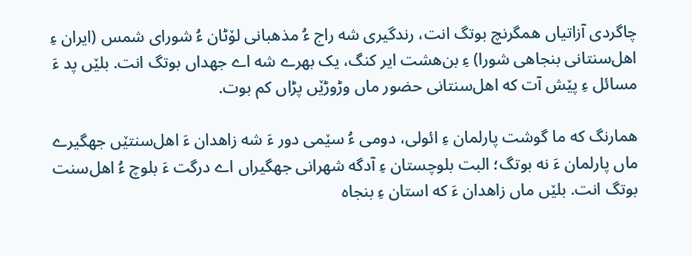چاگردی آزاتیاں همگرنچ بوتگ انت، رندگیری شه راج ءُ مذهبانی لۆٹان ءُ شورای شمس (ایران ءِ اهل‌سنتانی بنجاهی شورا) ءِ بن‌هشت ایر کنگ، یک بهرے شه اے جهداں بوتگ انت. بلێں پد ءَ مسائل ءِ پێش آت که اهل‌سنتانی حضور ماں وڑوڑێں پڑاں کم بوت.

همارنگ که ما گوشت پارلمان ءِ ائولی، دومی ءُ سێمی دور ءَ شه زاهدان ءَ اهل‌سنتێں جهگیرے ماں پارلمان ءَ نه بوتگ؛ البت بلوچستان ءِ آدگه شهرانی جهگیراں اے درگت ءَ بلوچ ءُ اهل‌سنت بوتگ انت. بلێں ماں زاهدان ءَ که استان ءِ بنجاه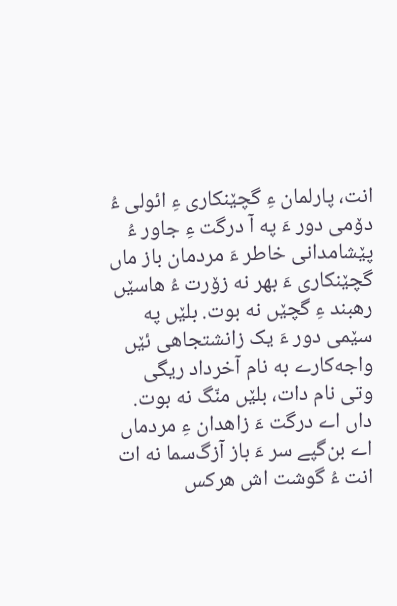انت، پارلمان ءِ گچێنکاری ءِ ائولی ءُ دۆمی دور ءَ په آ درگت ءِ جاور ءُ پێشامدانی خاطر ءَ مردمان باز ماں گچێنکاری ءَ بهر نه زۆرت ءُ هاسێں رهبند ءِ گچێں نه بوت. بلێں په سێمی دور ءَ یک زانشتجاهی ئێں واجه‌کارے به نام آخرداد ریگی وتی نام دات، بلێں منّگ نه بوت. داں اے درگت ءَ زاهدان ءِ مردماں اے بن‌گپے سر ءَ باز آزگ‌سما نه ات انت ءُ گوشت اش هرکس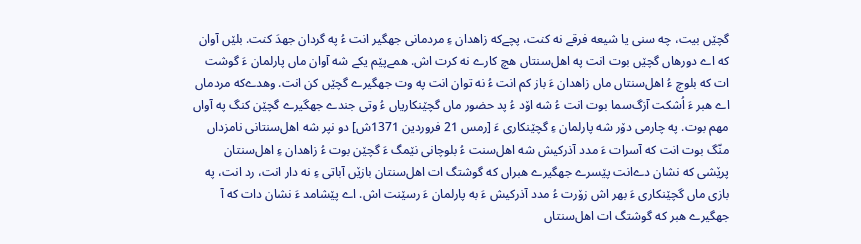گچێں بیت، چه سنی یا شیعه فرقے نه کنت، پچےکه زاهدان ءِ مردمانی جهگیر انت ءُ په گردان جهدَ کنت. بلێں آوان که اے دورهاں گچێں بوت انت په اهل‌سنتاں هچ کارے نه کرت اش. همےپێم یکے شه آوان ماں پارلمان ءَ گوشت ات که بلوچ ءُ اهل‌سنتاں ماں زاهدان ءَ باز کم انت ءُ نه توان انت په وت جهگیرے گچێں کن انت. وهدےکه مردماں اے هبر ءَ اُشکت آزگ‌سما بوت انت ءُ شه اۆد ءُ پد حضور ماں گچێنکاریاں ءُ وتی جندے جهگیرے گچێن کنگ په آواں مهم بوت. په چارمی دۆر شه پارلمان ءِ گچێنکاری ءَ [رمس 21 فروردین 1371ش] دو نپر شه اهل‌سنتانی نامزداں منّگ بوت انت که آسرات ءَ مدد آذرکیش شه اهل‌سنت ءُ بلوچانی نێمگ ءَ گچێن بوت ءُ زاهدان ءِ اهل‌سنتان پرێشی که نشان دےانت پێسرے جهگیرے هبراں که گوشتگ ات اهل‌سنتان بازێں آباتی ءِ نه دار انت، رد انت، په بازی ماں گچێنکاری ءَ بهر اش زۆرت ءُ مدد آذرکیش ءَ به پارلمان ءَ رسێنت اش. اے پێشامد ءَ نشان دات که آ جهگیرے هبر که گوشتگ ات اهل‌سنتاں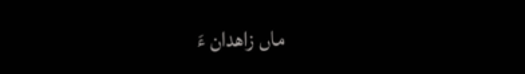ماں زاهدان ءَ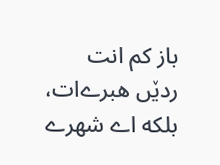باز کم انت ردێں هبرےات، بلکه اے شهرے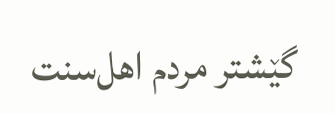گێشتر مردم اهل‌سنت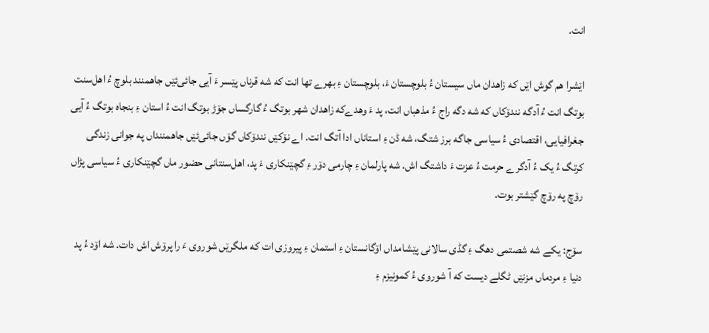انت.

اێشرا هم گوش اێں که زاهدان ماں سیستان ءُ بلوچستان ءَ، بلوچستان ءِ بهرے تها انت که شه قرناں پێسر ءَ آیی جائی‌ئێں جاهمنند بلوچ ءُ اهل‌سنت بوتگ انت ءُ آدگه نندۆکاں که شه دگه راج ءُ مذهباں انت، پد ءَ وهدےکه زاهدان شهر بوتگ ءُ گارگساں جۆڑ بوتگ انت ءُ استان ءِ بنجاه بوتگ ءُ آیی جغرافیایی، اقتصادی ءُ سیاسی جاگه برز شتگ، شه ڈن ءِ استاناں ادا آتگ انت. اے نۆکێں نندۆکاں گۆں جائی‌ئێں جاهمننداں په جوانی زندگی کرتگ ءُ یک ءُ آدگرے حرمت ءُ عزت ءَ داشتگ اش. شه پارلمان ءِ چارمی دۆر ءِ گچێنکاری ءَ پد، اهل‌سنتانی حضور ماں گچێنکاری ءُ سیاسی پڑاں رۆچ په رۆچ گێشتر بوت.

سۆج: یکے شه شصتمی دهگ ءِ گڈی سالانی پێشامداں اۆگانستان ءِ استمان ءِ پیروزی ات که ملگرێں شوروی ءَ را پرۆش اش دات. شه اۆد ءُ پد دنیا ءِ مردماں مزنێں ٹگلے دیست که آ شوروی ءُ کمونیزم ءِ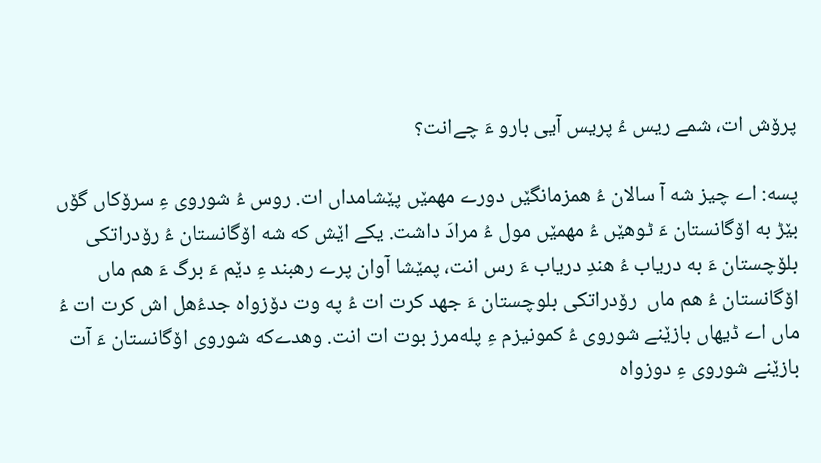پرۆش ات، شمے ریس ءُ پریس آیی بارو ءَ چےانت؟

پسه: اے چیز شه آ سالان ءُ همزمانگێں دورے مهمێں پێشامداں ات. روس ءُ شوروی ءِ سرۆکاں گۆں بێڑ به اۆگانستان ءَ ٹوهێں ءُ مهمێں مول ءُ مرادَ داشت. یکے اێش که شه اۆگانستان ءُ رۆدراتکی بلۆچستان ءَ به دریاب ءُ هندِ دریاب ءَ رس انت، پمێشا آوان پرے رهبند ءِ دێم ءَ برگ ءَ هم ماں اۆگانستان ءُ هم ماں  رۆدراتکی بلوچستان ءَ جهد کرت ات ءُ په وت دۆزواه جدءُهل اش کرت ات ءُ ماں اے ڈیهاں بازێنے شوروی ءُ کمونیزم ءِ پله‌مرز بوت ات انت. وهدےکه شوروی اۆگانستان ءَ آت بازێنے شوروی ءِ دوزواه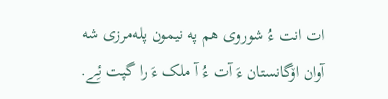ات انت ءُ شوروی هم په نیمون پله‌مرزی شه آوان اۆگانستان ءَ آت ءُ آ ملک ءَ را گپت ئِے.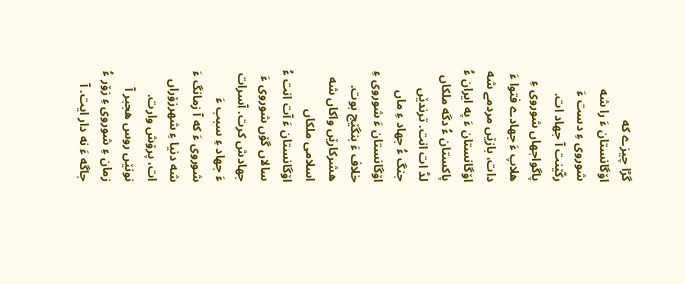گڑا چیزے که اۆگانستان ءَ را شه شوروی ءِ دست ءَ رکّێنت آ جهاد ات. پاگواجهاں شوروی ءِ هلاپ ءَ جهادے فتوا ءَ دات، بازێں مردمے شه اۆگانستان ءَ په ایران ءُ پاکستان ءُ دگه ملکاں لڈ ات انت. ترندێں جنگ ءُ جهاد ءِ ماں اۆگانستان ءَ شوروی ءِ خلاف ءَ بنگێج بوت. هشرکارێں واکاں شه اسلامی ملکاں اۆگانستان ءَ آت انت ءُ سالاں گۆں شوروی ءَ جهادش کرت. آسرات ءَ جهاد ءِ سبب ءَ شوروی ءَ که آ زمانگ ءَ شه دنیا ءِ شهرزۆراں ات، پرۆش وارت. نونێں روس هجبر آ زمان ءِ شوروی ءِ زۆر ءُ جاگه ءَ نه دار ایت. آ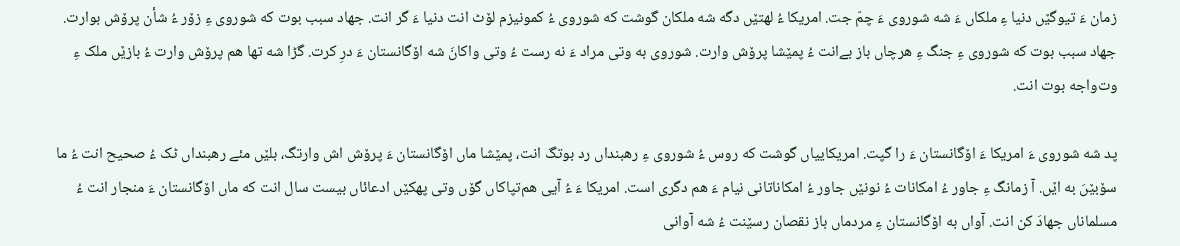زمان ءَ تیوگێں دنیا ءِ ملکاں ءَ شه شوروی ءَ چمّ جت. امریکا ءُ لهتێں دگه شه ملکان گوشت که شوروی ءُ کمونیزم لۆٹ انت دنیا ءَ گر انت. جهاد سبب بوت که شوروی ءِ زۆر ءُ شأن پرۆش بوارت. جهاد سبب بوت که شوروی ءِ جنگ ءِ هرچاں باز بےانت ءُ پمێشا پرۆش وارت. شوروی به وتی مراد ءَ نه رست ءُ وتی واکانَ شه اۆگانستان ءَ درِ کرت. گڑا شه تها هم پرۆش وارت ءُ بازێں ملک ءِ وت‌واجه بوت انت.

پد شه شوروی ءَ امریکا ءَ اۆگانستان ءَ را گپت. امریکاییاں گوشت که روس ءُ شوروی ءِ رهبنداں رد بوتگ انت، پمێشا ماں اۆگانستان ءَ پرۆش اش وارتگ، بلێں مئے رهبنداں ٹک ءُ صحیح انت ءُ ما سۆبێںَ به اێں. آ زمانگ ءِ جاور ءُ امکانات ءُ نونێں جاور ءُ امکاناتانی نیام ءَ هم دگری است. امریکا ءَ ءُ آیی هم‌تپاکاں گۆں وتی پهکێں ادعائاں بیست سال انت که ماں اۆگانستان ءَ منجار انت ءُ مسلماناں جهادَ کن انت. آواں به اۆگانستان ءِ مردماں باز نقصان رسێنت ءُ شه آوانی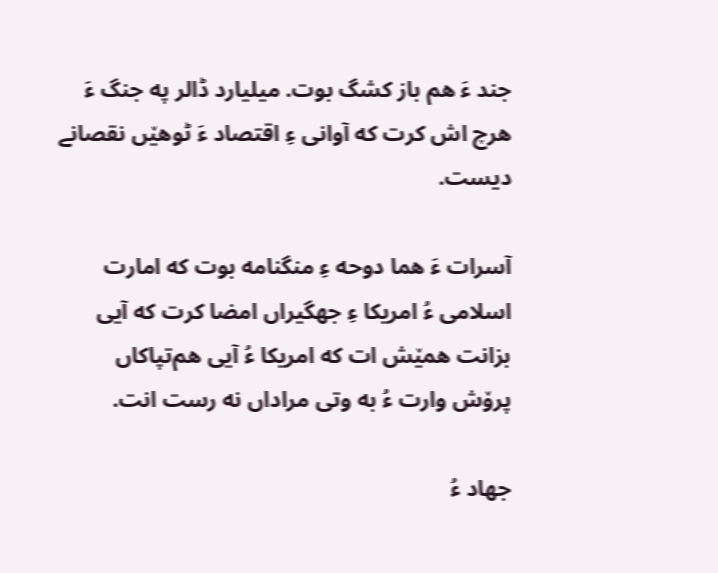جند ءَ هم باز کشگ بوت. میلیارد ڈالر په جنگ ءَ هرچ اش کرت که آوانی ءِ اقتصاد ءَ ٹوهێں نقصانے دیست.

آسرات ءَ هما دوحه ءِ منگنامه بوت که امارت اسلامی ءُ امریکا ءِ جهگیراں امضا کرت که آیی بزانت همێش ات که امریکا ءُ آیی هم‌تپاکاں پرۆش وارت ءُ به وتی مراداں نه رست انت.

جهاد ءُ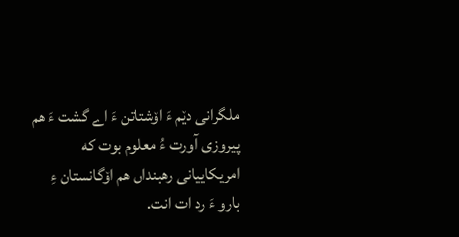ملگرانی دێم ءَ اۆشتاتن ءَ اے گشت ءَ هم پیروزی آورت ءُ معلوم بوت که امریکاییانی رهبنداں هم اۆگانستان ءِ بارو ءَ رد ات انت.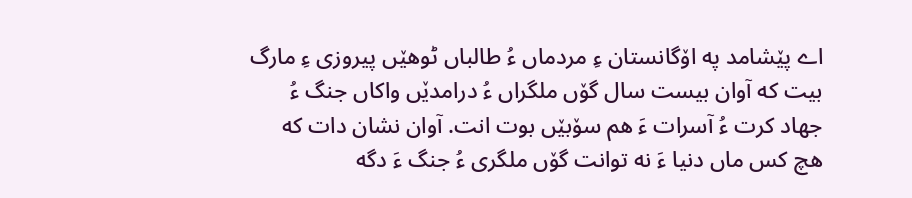اے پێشامد په اۆگانستان ءِ مردماں ءُ طالباں ٹوهێں پیروزی ءِ مارگ بیت که آوان بیست سال گۆں ملگراں ءُ درامدێں واکاں جنگ ءُ جهاد کرت ءُ آسرات ءَ هم سۆبێں بوت انت. آوان نشان دات که هچ کس ماں دنیا ءَ نه توانت گۆں ملگری ءُ جنگ ءَ دگه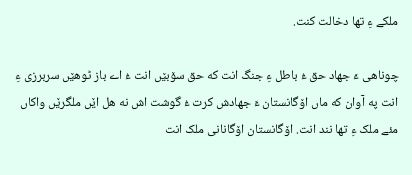ملکے ءِ تها دخالت کنت.

چوناهی ءَ جهاد حق ءُ باطل ءِ جنگ انت که حق سۆبێں انت ءُ اے باز ٹوهێں سربرزی ءِ انت په آوان که ماں اۆگانستان ءَ جهادش کرت ءُ گوشت اش نه هل اێں ملگرێں واکاں مئے ملک ءِ تها نند انت. اۆگانستان اۆگانانی ملک انت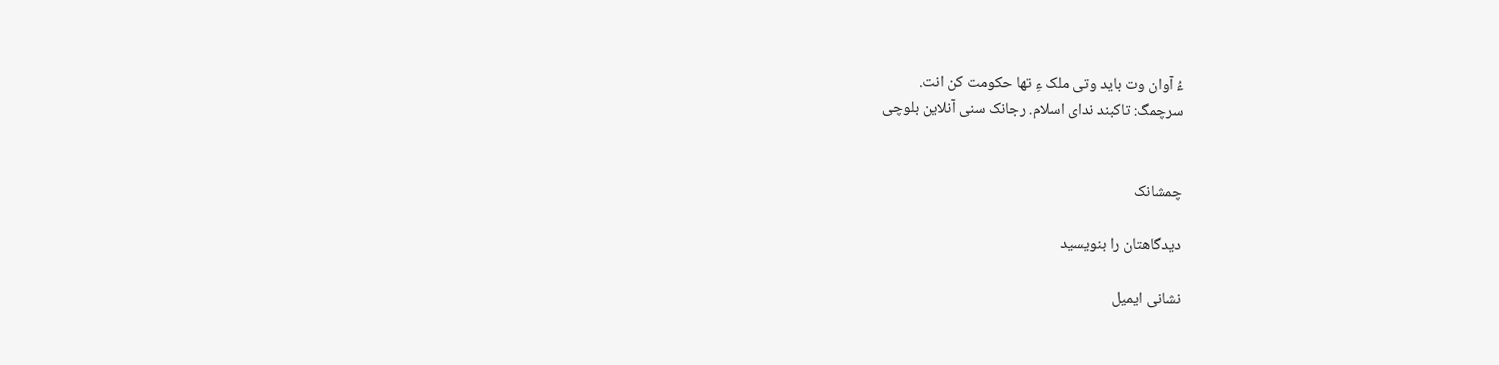ءُ آوان وت باید وتی ملک ءِ تها حکومت کن انت.
سرچمگ: تاکبند ندای اسلام. رجانک سنی آنلاین بلوچی


چمشانک

دیدگاهتان را بنویسید

نشانی ایمیل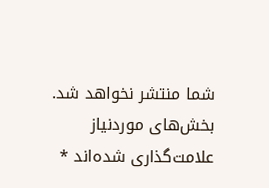شما منتشر نخواهد شد. بخش‌های موردنیاز علامت‌گذاری شده‌اند *